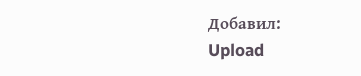Добавил:
Upload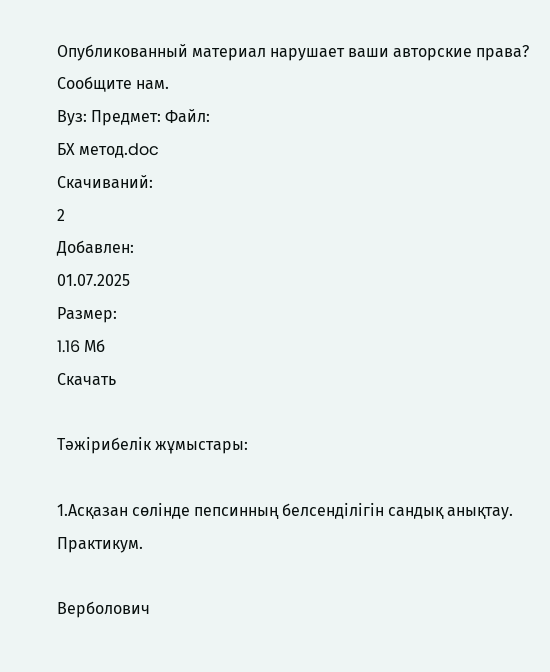Опубликованный материал нарушает ваши авторские права? Сообщите нам.
Вуз: Предмет: Файл:
БХ метод.doc
Скачиваний:
2
Добавлен:
01.07.2025
Размер:
1.16 Mб
Скачать

Тәжірибелік жұмыстары:

1.Асқазан сөлінде пепсинның белсенділігін сандық анықтау. Практикум.

Верболович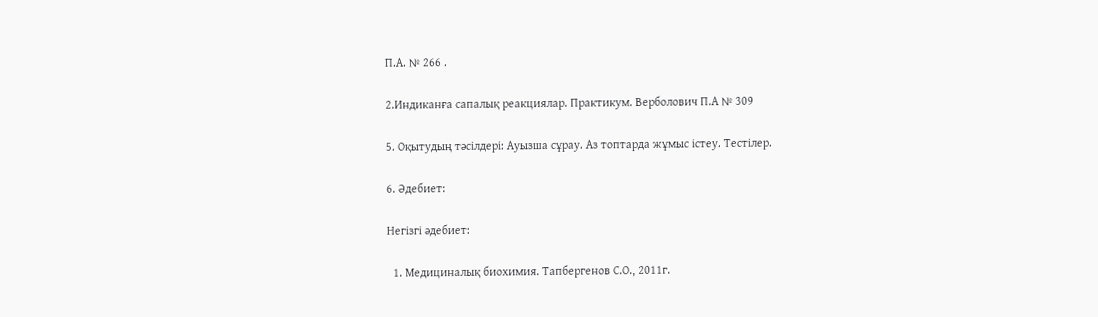П.А. № 266 .

2.Индиканға сапалық реакциялар. Практикум. Верболович П.А № 309

5. Оқытудың тәсілдері: Ауызша сұрау. Аз топтарда жұмыс істеу. Тестілер.

6. Әдебиет:

Негізгі әдебиет:

  1. Медициналық биохимия. Тапбергенов С.О., 2011г.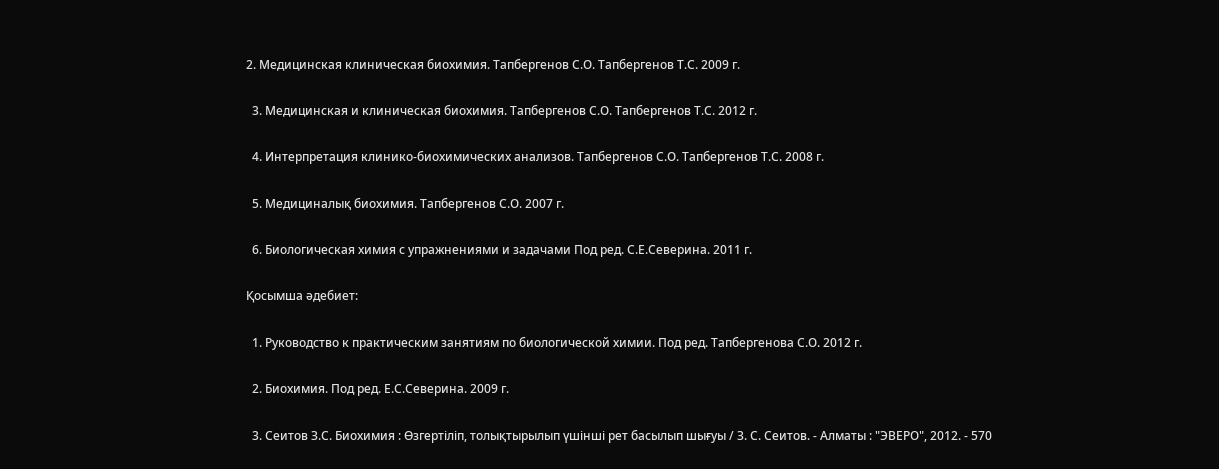2. Медицинская клиническая биохимия. Тапбергенов С.О. Тапбергенов Т.С. 2009 г.

  3. Медицинская и клиническая биохимия. Тапбергенов С.О. Тапбергенов Т.С. 2012 г.

  4. Интерпретация клинико-биохимических анализов. Тапбергенов С.О. Тапбергенов Т.С. 2008 г.

  5. Медициналық биохимия. Тапбергенов С.О. 2007 г.

  6. Биологическая химия с упражнениями и задачами Под ред. С.Е.Северина. 2011 г.

Қосымша әдебиет:

  1. Руководство к практическим занятиям по биологической химии. Под ред. Тапбергенова С.О. 2012 г.

  2. Биохимия. Под ред. Е.С.Северина. 2009 г.

  3. Сеитов З.С. Биохимия : Өзгертіліп, толықтырылып үшінші рет басылып шығуы / З. С. Сеитов. - Алматы : "ЭВЕРО", 2012. - 570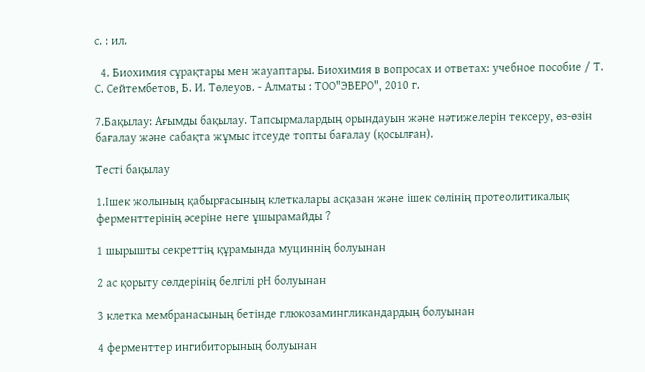с. : ил.

  4. Биохимия сұрақтары мен жауаптары. Биохимия в вопросах и ответах: учебное пособие / Т. С. Сейтембетов, Б. И. Төлеуов. - Алматы : ТОО"ЭВЕРО", 2010 г.

7.Бақылау: Ағымды бақылау. Тапсырмалардың орындауын және нәтижелерін тексеру, өз-өзін бағалау және сабақта жұмыс ітсеуде топты бағалау (қосылған).

Тесті бақылау

1.Ішек жолының қабырғасының клеткалары асқазан және ішек сөлінің протеолитикалық ферменттерінің әсеріне неге ұшырамайды ?

1 шырышты секреттің құрамында муциннің болуынан

2 ас қорыту сөлдерінің белгілі рН болуынан

3 клетка мембранасының бетінде глюкозамингликандардың болуынан

4 ферменттер ингибиторының болуынан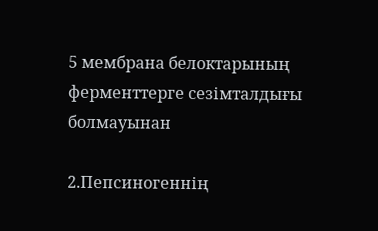5 мембрана белоктарының ферменттерге сезімталдығы болмауынан

2.Пепсиногеннің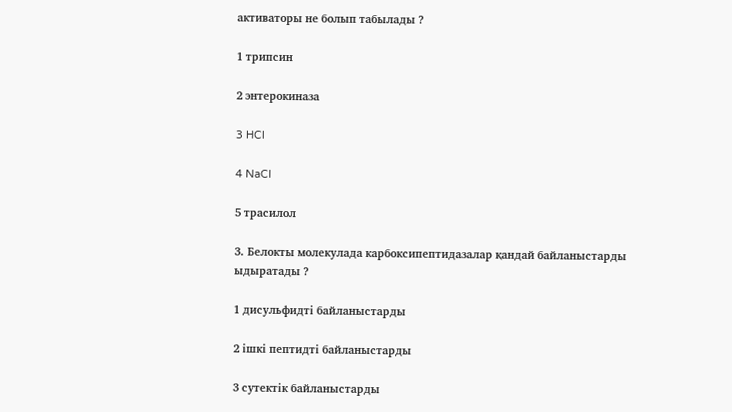активаторы не болып табылады ?

1 трипсин

2 энтерокиназа

3 HCl

4 NaCl

5 трасилол

3. Белокты молекулада карбоксипептидазалар қандай байланыстарды ыдыратады ?

1 дисульфидті байланыстарды

2 ішкі пептидті байланыстарды

3 сутектік байланыстарды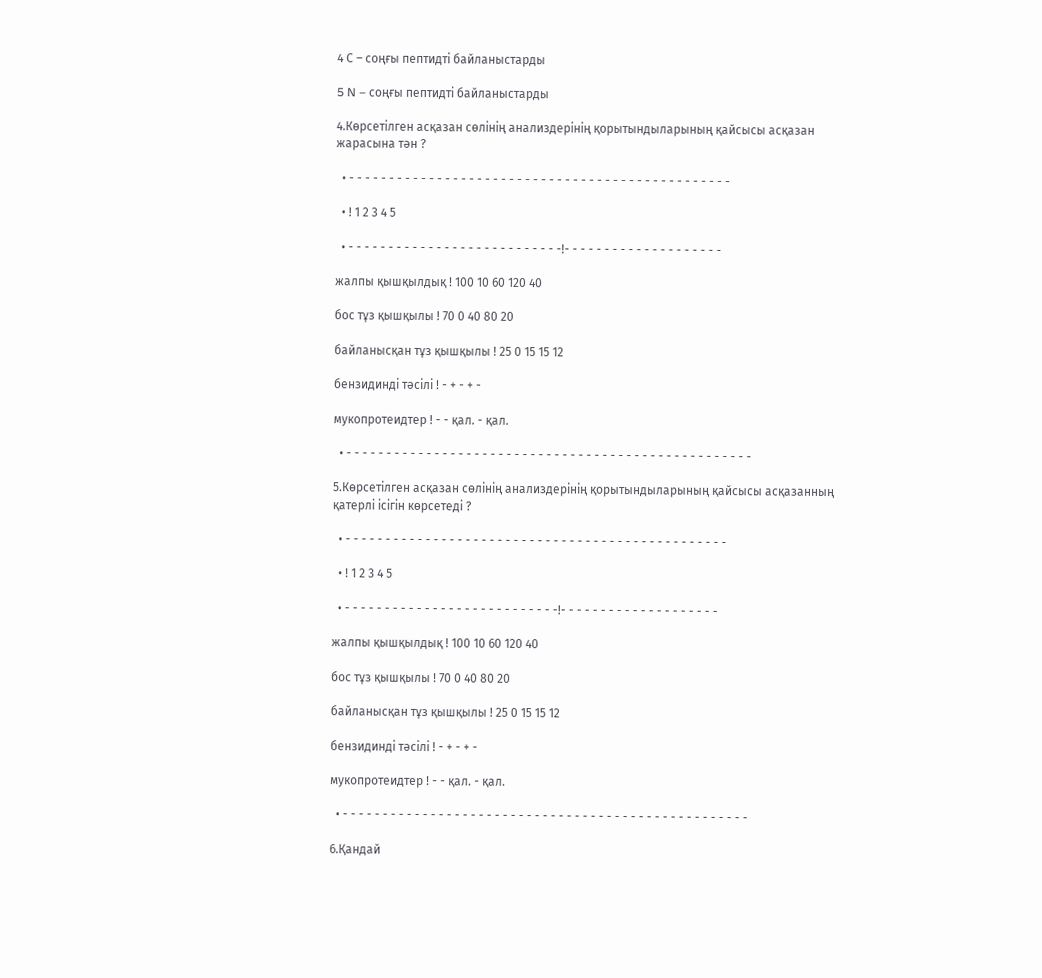4 С – соңғы пептидті байланыстарды

5 N – соңғы пептидті байланыстарды

4.Көрсетілген асқазан сөлінің анализдерінің қорытындыларының қайсысы асқазан жарасына тән ?

  • - - - - - - - - - - - - - - - - - - - - - - - - - - - - - - - - - - - - - - - - - - - - - - - -

  • ! 1 2 3 4 5

  • - - - - - - - - - - - - - - - - - - - - - - - - - - -!- - - - - - - - - - - - - - - - - - - -

жалпы қышқылдық ! 100 10 60 120 40

бос тұз қышқылы ! 70 0 40 80 20

байланысқан тұз қышқылы ! 25 0 15 15 12

бензидинді тәсілі ! - + - + -

мукопротеидтер ! - - қал. - қал.

  • - - - - - - - - - - - - - - - - - - - - - - - - - - - - - - - - - - - - - - - - - - - - - - - - - - -

5.Көрсетілген асқазан сөлінің анализдерінің қорытындыларының қайсысы асқазанның қатерлі ісігін көрсетеді ?

  • - - - - - - - - - - - - - - - - - - - - - - - - - - - - - - - - - - - - - - - - - - - - - - - -

  • ! 1 2 3 4 5

  • - - - - - - - - - - - - - - - - - - - - - - - - - - -!- - - - - - - - - - - - - - - - - - - -

жалпы қышқылдық ! 100 10 60 120 40

бос тұз қышқылы ! 70 0 40 80 20

байланысқан тұз қышқылы ! 25 0 15 15 12

бензидинді тәсілі ! - + - + -

мукопротеидтер ! - - қал. - қал.

  • - - - - - - - - - - - - - - - - - - - - - - - - - - - - - - - - - - - - - - - - - - - - - - - - - - -

6.Қандай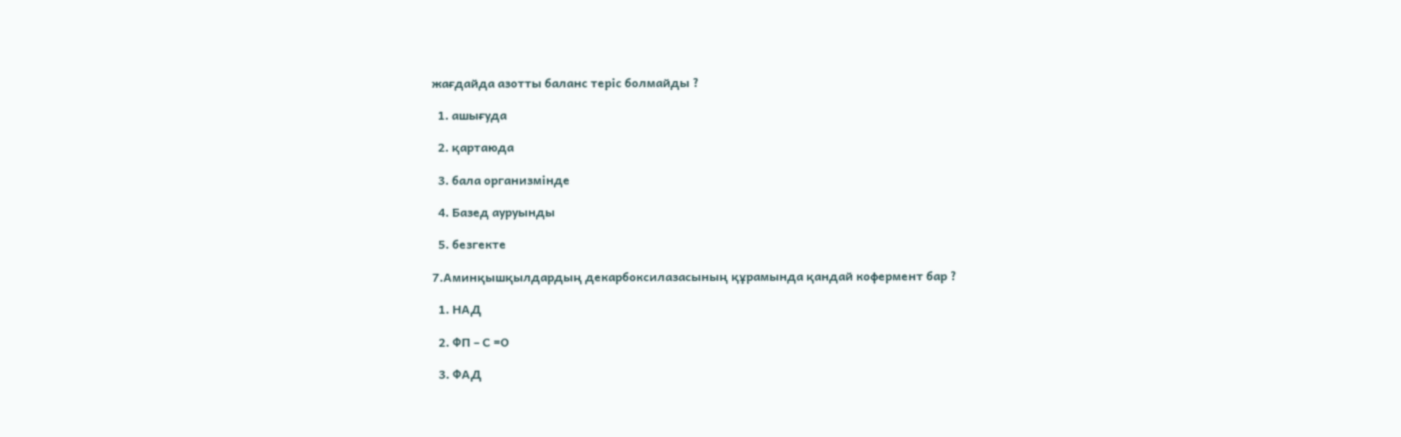жағдайда азотты баланс теріс болмайды ?

  1. ашығуда

  2. қартаюда

  3. бала организмінде

  4. Базед ауруынды

  5. безгекте

7.Аминқышқылдардың декарбоксилазасының құрамында қандай кофермент бар ?

  1. НАД

  2. ФП – С =О

  3. ФАД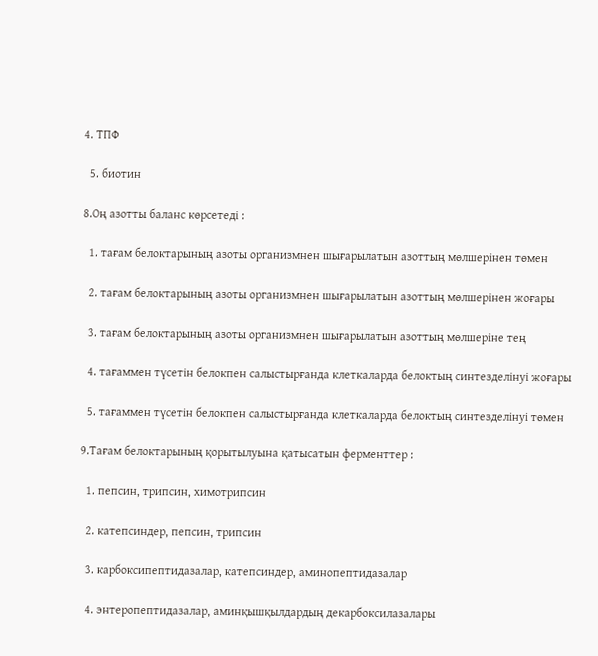4. ТПФ

  5. биотин

8.Оң азотты баланс көрсетеді :

  1. тағам белоктарының азоты организмнен шығарылатын азоттың мөлшерінен төмен

  2. тағам белоктарының азоты организмнен шығарылатын азоттың мөлшерінен жоғары

  3. тағам белоктарының азоты организмнен шығарылатын азоттың мөлшеріне тең

  4. тағаммен түсетін белокпен салыстырғанда клеткаларда белоктың синтезделінуі жоғары

  5. тағаммен түсетін белокпен салыстырғанда клеткаларда белоктың синтезделінуі төмен

9.Тағам белоктарының қорытылуына қатысатын ферменттер :

  1. пепсин, трипсин, химотрипсин

  2. катепсиндер, пепсин, трипсин

  3. карбоксипептидазалар, катепсиндер, аминопептидазалар

  4. энтеропептидазалар, аминқышқылдардың декарбоксилазалары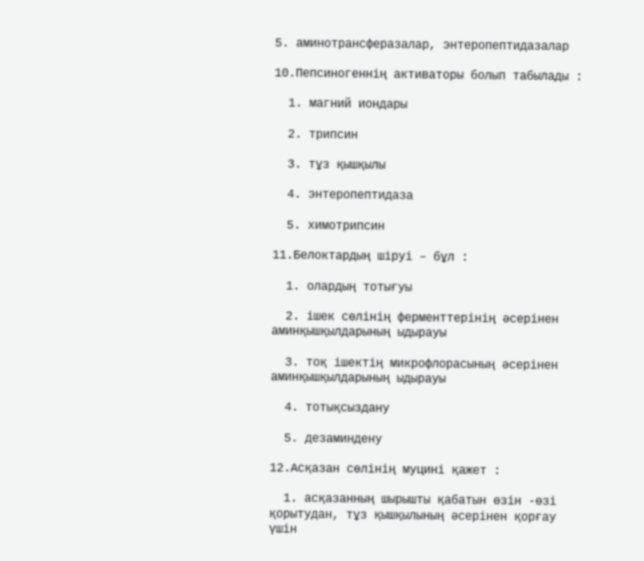5. аминотрансферазалар, энтеропептидазалар

10.Пепсиногеннің активаторы болып табылады :

  1. магний иондары

  2. трипсин

  3. тұз қышқылы

  4. энтеропептидаза

  5. химотрипсин

11.Белоктардың шіруі – бұл :

  1. олардың тотығуы

  2. ішек сөлінің ферменттерінің әсерінен аминқышқылдарының ыдырауы

  3. тоқ ішектің микрофлорасының әсерінен аминқышқылдарының ыдырауы

  4. тотықсыздану

  5. дезаминдену

12.Асқазан сөлінің муцині қажет :

  1. асқазанның шырышты қабатын өзін -өзі қорытудан, тұз қышқылының әсерінен қорғау үшін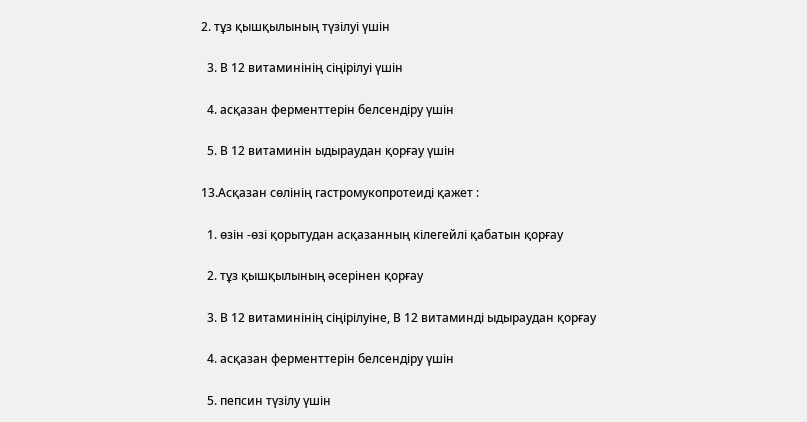2. тұз қышқылының түзілуі үшін

  3. В 12 витаминінің сіңірілуі үшін

  4. асқазан ферменттерін белсендіру үшін

  5. В 12 витаминін ыдыраудан қорғау үшін

13.Асқазан сөлінің гастромукопротеиді қажет :

  1. өзін -өзі қорытудан асқазанның кілегейлі қабатын қорғау

  2. тұз қышқылының әсерінен қорғау

  3. В 12 витаминінің сіңірілуіне, В 12 витаминді ыдыраудан қорғау

  4. асқазан ферменттерін белсендіру үшін

  5. пепсин түзілу үшін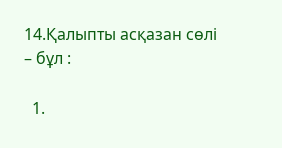14.Қалыпты асқазан сөлі – бұл :

  1.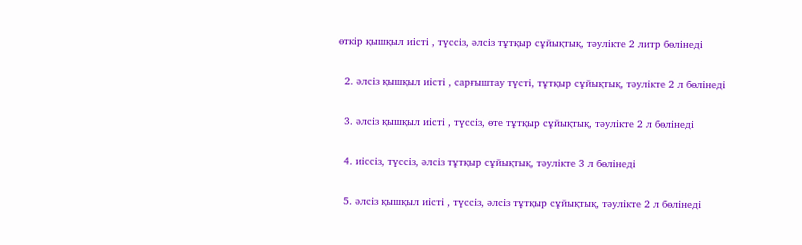өткір қышқыл иісті , түссіз, әлсіз тұтқыр сұйықтық, тәулікте 2 литр бөлінеді

  2. әлсіз қышқыл иісті , сарғыштау түсті, тұтқыр сұйықтық, тәулікте 2 л бөлінеді

  3. әлсіз қышқыл иісті , түссіз, өте тұтқыр сұйықтық, тәулікте 2 л бөлінеді

  4. иіссіз, түссіз, әлсіз тұтқыр сұйықтық, тәулікте 3 л бөлінеді

  5. әлсіз қышқыл иісті , түссіз, әлсіз тұтқыр сұйықтық, тәулікте 2 л бөлінеді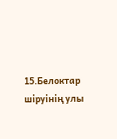15.Белоктар шіруінің улы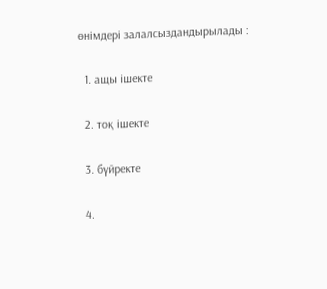өнімдері залалсыздандырылады :

  1. ащы ішекте

  2. тоқ ішекте

  3. бүйректе

  4.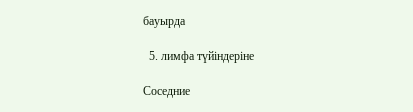бауырда

  5. лимфа түйіндеріне

Соседние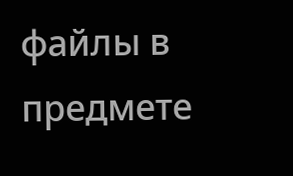файлы в предмете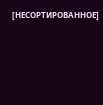[НЕСОРТИРОВАННОЕ]